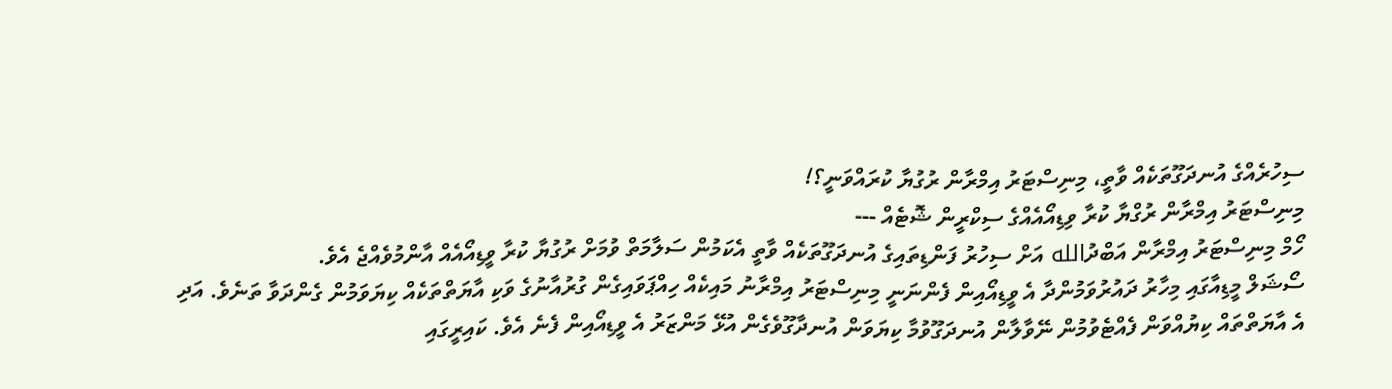ސިހުރެއްގެ އުނދަގޫތަކެއް ވާތީ، މިނިސްޓަރު އިމްރާން ރުގުޔާ ކުރައްވަނީ؟!
މިނިސްޓަރު އިމްރާން ރުގްޔާ ކުރާ ވިޑިއޯއެއްގެ ސިކްރީން ޝޮޓެއް ---
ހޯމް މިނިސްޓަރު އިމްރާން އަބްދުالله އަށް ސިހުރު ފަންޑިތައިގެ އުނދަގޫތަކެއް ވާތީ އެކަމުން ސަލާމަތް ވުމަށް ރުގުޔާ ކުރާ ވީޑިއޯއެއް އާންމުވެއްޖެ އެވެ.
ސޯޝަލް މީޑިއާގައި މިހާރު ދައުރުވަމުންދާ އެ ވީޑިއޯއިން ފެންނަނީ މިނިސްޓަރު އިމްރާނު މައިކެއް ހިއްޕަވައިގެން ގުރުއާނުގެ ވަކި އާޔަތްތަކެއް ކިޔަވަމުން ގެންދަވާ ތަނެވެ. އަދި އެ އާޔަތްތައް ކިޔުއްވަން ފެއްޓެވުމުން ނޭވާލާން އުނދަގޫވުމާ ކިޔަވަން އުނދާގޫވެގެން އުޅޭ މަންޒަރު އެ ވީޑިއޯއިން ފެނެ އެވެ. ކައިރީގައި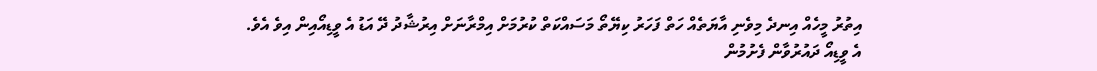އިތުރު މީހެއް އިނދެ މިވެނި އާޔަތެއް ހަތް ފަހަރު ކިޔޭތޯ މަސައްކަތް ކުރުމަށް އިމްރާނަށް އިރުޝާދު ދޭ އަޑު އެ ވީޑިއޯއިން އިވެ އެވެ.
އެ ވީޑިއޯ ދައުރުވާން ފެށުމުން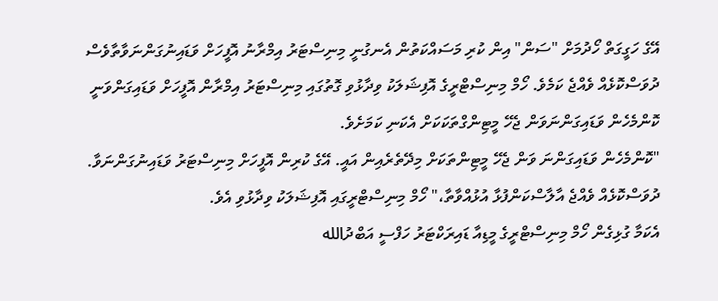އޭގެ ހަގީގަތް ހޯދުމަށް "ސަން" އިން ކުރި މަސައްކަތުން އެނގުނީ މިނިސްޓަރު އިމްރާނު އޮފީހަށް ވަޑައިނުގަންނަވާތާވެސް ދުވަސްކޮޅެއް ވެއްޖެ ކަމެވެ. ހޯމް މިނިސްޓްރީގެ އޮފިޝަލަކު ވިދާޅުވި ގޮތުގައި މިނިސްޓަރު އިމްރާން އޮފީހަށް ވަޑައިގަންވަނީ ކޮންމެހެން ވަޑައިގަންނަވަން ޖެހޭ މީޓިންގްތަކަކަށް އެކަނި ކަމަށެވެ.
"ކޮންމެހެން ވަޑައިގަންނަ ވަން ޖެހޭ މީޓިންތަކަށް މިދޭތެރެއިން އައީ. އޭގެ ކުރިން އޮފީހަށް މިނިސްޓަރު ވަޑައިނުގަންނަވާ. ދުވަސްކޮޅެއް ވެއްޖެ އާލާސްކަންފުޅާ އުޅުއްވާތާ،" ހޯމް މިނިސްޓްރީގައި އޮފިޝަލަކު ވިދާޅުވި އެވެ.
އެކަމާ ގުޅިގެން ހޯމް މިނިސްޓްރީގެ މީޑިއާ ޑައިރަކްޓަރު ހަފްސީ އަބްދުالله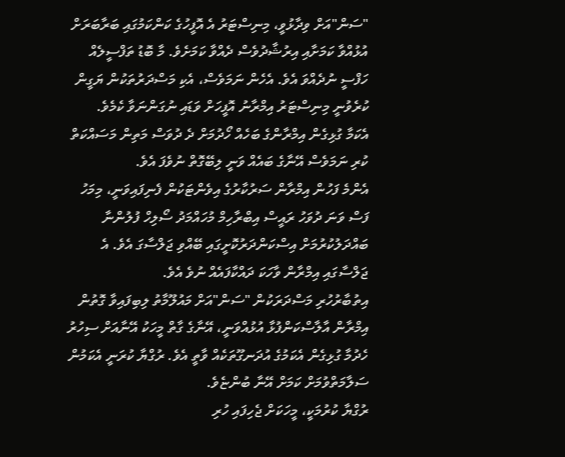"ސަން"އަށް ވިދާޅުވީ، މިނިސްޓަރު އެ އޮފީހުގެ ކަންކަމުގައި ބަރާބަރަށް އުޅުއްވާ ކަމަށާއި އިރުޝާދުވެސް ދެއްވާ ކަމަށެވެ. މާ ބޮޑު ތަފްސީލެއް ހަފްސީ ނުދެއްވަ އެވެ. އެހެން ނަމަވެސް، އެކި މަސްދަރުތަކުން ޔަގީން ކުރެވުނީ މިނިސްޓަރު އިމްރާނު އޮފީހަށް ވަޑައި ނުގަންނަވާ ކެމެވެ.
އެކަމާ ގުޅިގެން އިމްރާންގެ ބަހެއް ހޯދުމަށް ދެ ދުވަސް މަތިން މަސައްކަތް ކުރި ނަމަވެސް އޭނާގެ ބައެއް ވަނީ ލިބޭގޮތް ނުވެފަ އެވެ.
އެންމެ ފަހުން އިމްރާން ސަރުކާރުގެ އިވެންޓަކުން ފެނިފައިވަނީ، މިމަހު ފަސް ވަނަ ދުވަހު ރައީސް އިބްރާހިމް މުހައްމަދު ސޯލިހް ފުލުންނާ ބައްދަލުކުރުމަށް އިސްކަންދަރުކޮށީގައި ބޭއްވި ޖަލްސާގަ އެވެ. އެ ޖަލްސާގައި އިމްރާން ވާހަކަ ދައްކާފައެއް ނުވެ އެވެ.
އިތުބާރުހުރި މަސްދަރަކުން "ސަން"އަށް މައުލޫމާތު ލިބިފައިވާ ގޮތުން އިމްރާން އާލާސްކަންފުޅާ އުޅުއްވަނީ، އޭނާގެ ގާތް މީހަކު އޭނާއަށް ސިހުރު ހެދުމާ ގުޅިގެން އެކަމުގެ އުދަނގޫތަކެއް ވާތީ އެވެ. ރުގްޔާ ކުރަނީ އެކަމުން ސަލާމަތްވުމަށް ކަމަށް އޭނާ ބުންޏެވެ.
ރުގްޔާ ކުރުމަކީ، މީހަކަށް ޖެހިފައި ހުރި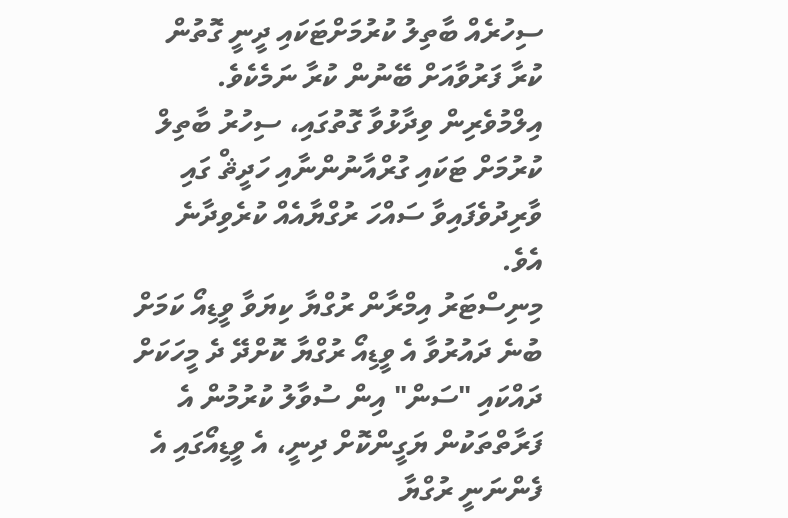ސިހުރެއް ބާތިލު ކުރުމަށްޓަކައި ދީނީ ގޮތުން ކުރާ ފަރުވާއަށް ބޭނުން ކުރާ ނަމެކެވެ. އިލްމުވެރިން ވިދާޅުވާ ގޮތުގައި، ސިހުރު ބާތިލް ކުރުމަށް ޓަކައި ގުރްއާނުންނާއި ހަދީޘް ގައި ވާރިދުވެފައިވާ ސައްހަ ރުގްޔާއެއް ކުރެވިދާނެ އެވެ.
މިނިސްޓަރު އިމްރާން ރުގްޔާ ކިޔަވާ ވީޑިއޯ ކަމަށް ބުނެ ދައުރުވާ އެ ވީޑިއޯ ރުގްޔާ ކޮށްދޭ ދެ މީހަކަށް ދައްކައި "ސަން" އިން ސުވާލު ކުރުމުން އެ ފަރާތްތަކުން ޔަގީންކޮށް ދިނީ، އެ ވީޑިއޯގައި އެ ފެންނަނީ ރުގްޔާ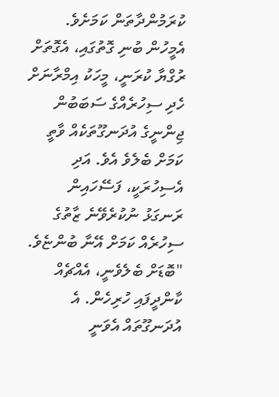ކުރަމުންދާތަން ކަމަށެވެ.
އެމީހުން ބުނި ގޮތުގައި، އެގޮތަށް ރުގްޔާ ކުރަނީ، މީހަކު އިމްރާނަށް ހެދި ސިހުރެއްގެ ސަބަބުން ޖިންނީގެ އުދަނގޫތަކެއް ވާތީ ކަމަށް ބެލެވެ އެވެ. އަދި އެސިހުރަކީ، ފަސޭހައިން ރަނގަޅު ނުކުރެވޭނެ ޒާތުގެ ސިހުރެއް ކަމަށް އޭނާ ބުންޏެވެ.
"ބޮޑަށް ބެލެވެނީ، އެއްޗެއް ކާންދީފައި ހުރިހެން. އެ އުދަނގޫތައް އެވަނީ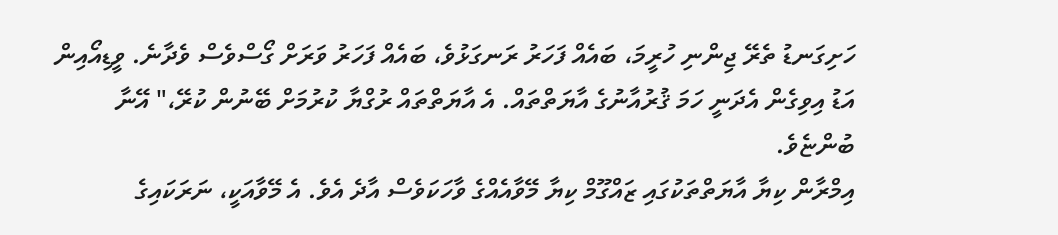ހަށިގަނޑު ތެރޭ ޖިންނި ހުރީމަ، ބައެއް ފަހަރު ރަނގަޅުވެ، ބައެއް ފަހަރު ވަރަށް ގޯސްވެސް ވެދާނެ. ވީޑިއޯއިން އަޑު އިވިގެން އެދަނީ ހަމަ ޤުރުއާނުގެ އާޔަތްތައް. އެ އާޔަތްތައް ރުގްޔާ ކުރުމަށް ބޭނުން ކުރޭ،" އޭނާ ބުންޏެވެ.
އިމްރާން ކިޔާ އާޔަތްތަކުގައި ޒައްގޫމް ކިޔާ މޭވާއެއްގެ ވާހަކަވެސް އާދެ އެވެ. އެ މޭވާއަކީ، ނަރަކައިގެ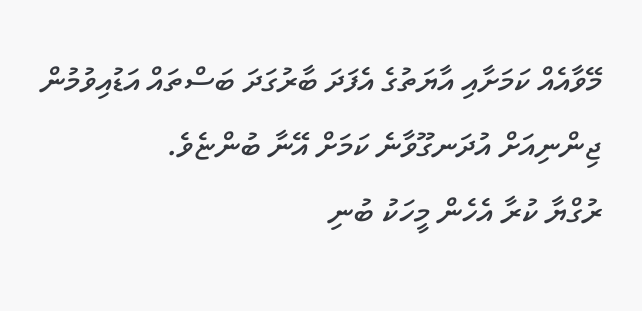މޭވާއެއް ކަމަށާއި އާޔަތުގެ އެފަދަ ބާރުގަދަ ބަސްތައް އަޑުއިވުމުން ޖިންނިއަށް އުދަނގޫވާނެ ކަމަށް އޭނާ ބުންޏެވެ.
ރުގްޔާ ކުރާ އެހެން މީހަކު ބުނި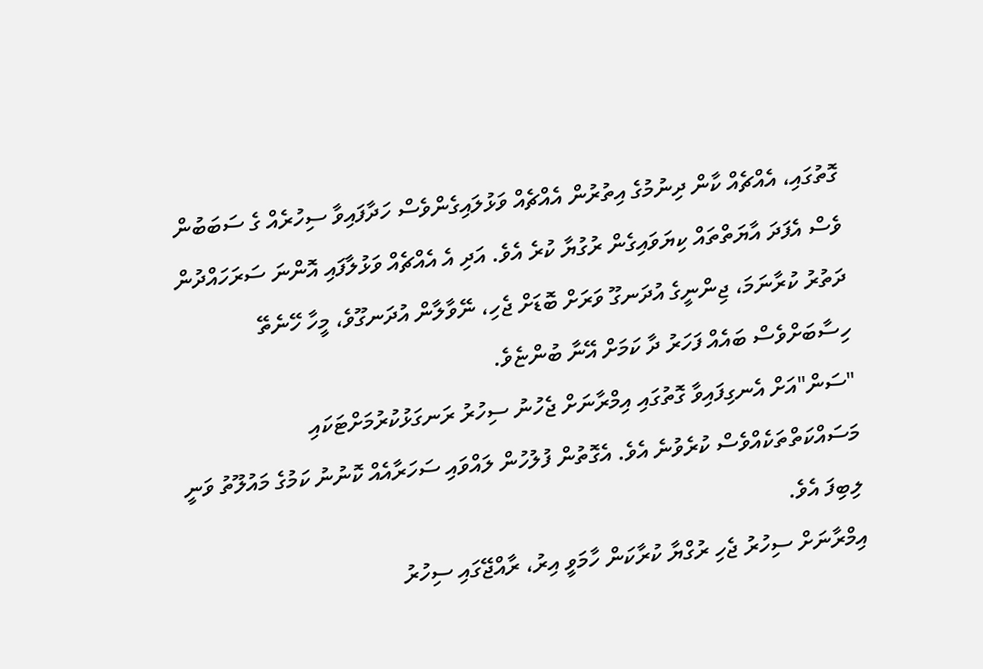ގޮތުގައި، އެއްޗެއް ކާން ދިނުމުގެ އިތުރުން އެއްޗެއް ވަޅުލައިގެންވެސް ހަދާފައިވާ ސިހުރެއް ގެ ސަބަބުން ވެސް އެފަދަ އާޔަތްތައް ކިޔަވައިގެން ރުގުޔާ ކުރެ އެވެ. އަދި އެ އެއްޗެއް ވަޅުލާފައި އޮންނަ ސަރަހައްދުން ދަތުރު ކުރާނަމަ، ޖިންނީގެ އުދަނގޫ ވަރަށް ބޮޑަށް ޖެހި، ނޭވާލާން އުދަނގޫވެ، މީހާ ހޭނެތޭ ހިސާބަށްވެސް ބައެއް ފަހަރު ދާ ކަމަށް އޭނާ ބުންޏެވެ.
"ސަން"އަށް އެނގިފައިވާ ގޮތުގައި އިމްރާނަށް ޖެހުނު ސިހުރު ރަނގަޅުކުރުމަށްޓަކައި މަސައްކަތްތަކެއްވެސް ކުރެވުނެ އެވެ. އެގޮތުން ފުލުހުން ލައްވައި ސަހަރާއެއް ކޮނުނު ކަމުގެ މައުލޫތު ވަނީ ލިބިފަ އެވެ.
އިމްރާނަށް ސިހުރު ޖެހި ރުގްޔާ ކުރާކަން ހާމަވީ އިރު، ރާއްޖޭގައި ސިހުރު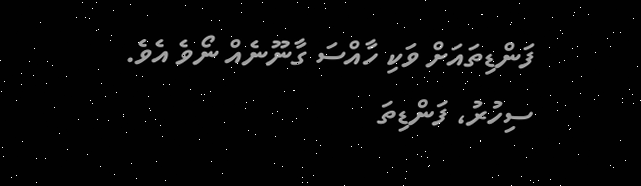ފަންޑިތައަށް ވަކި ހާއްސަ ގާނޫނެއް ނޯވެ އެވެ.
ސިހުރު، ފަންޑިތަ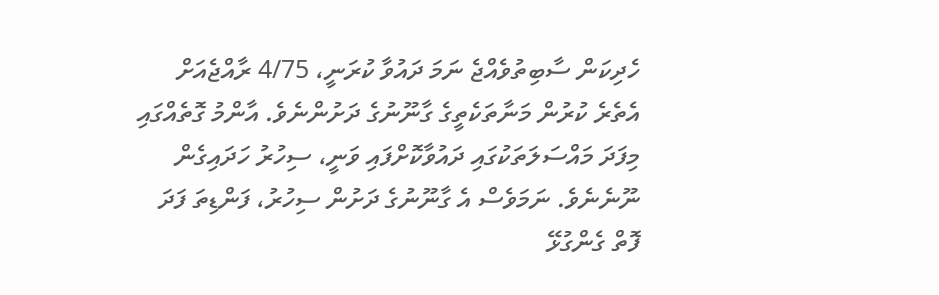ހެދިކަން ސާބިތުވެއްޖެ ނަމަ ދައުވާ ކުރަނީ، 4/75 ރާއްޖެއަށް އެތެރެ ކުރުން މަނާތަކެތީގެ ގާނޫނުގެ ދަށުންނެވެ. އާންމު ގޮތެއްގައި މިފަދަ މައްސަލަތަކުގައި ދައުވާކޮށްފައި ވަނީ، ސިހުރު ހަދައިގެން ނޫނެނެވެ. ނަމަވެސް އެ ގާނޫނުގެ ދަށުން ސިހުރު، ފަންޑިތަ ފަދަ ފޮތް ގެންގުޅޭ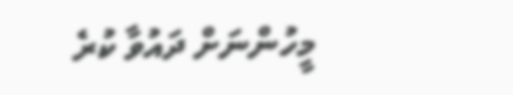މީހުންނަށް ދައުވާ ކުރެ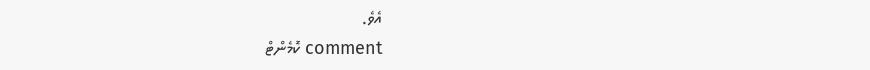އެވެ.
comment ކޮމެންޓް